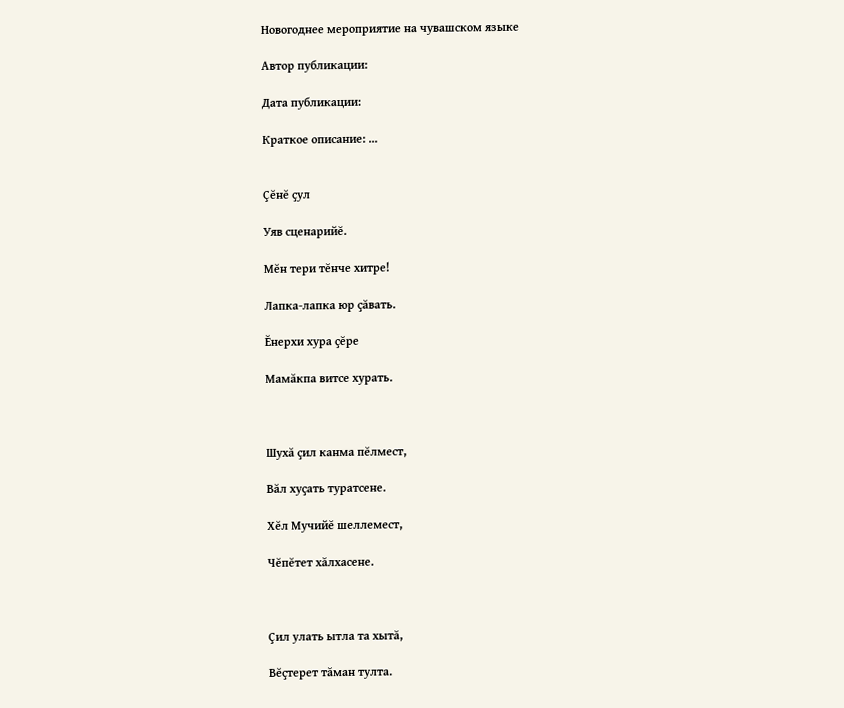Новогоднее мероприятие на чувашском языке

Автор публикации:

Дата публикации:

Краткое описание: ...


Ҫĕнĕ ҫул

Уяв сценарийĕ.

Мĕн тери тĕнче хитре!

Лапка-лапка юр ҫăвать.

Ĕнерхи хура ҫĕре

Мамăкпа витсе хурать.



Шухă ҫил канма пĕлмест,

Вăл хуҫать туратсене.

Хĕл Мучийĕ шеллемест,

Чĕпĕтет хăлхасене.



Ҫил улать ытла та хытă,

Вĕҫтерет тăман тулта.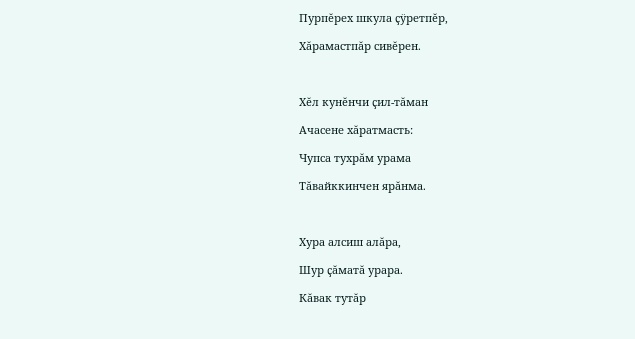Пурпĕрех шкула ҫӱретпĕр,

Хăрамастпăр сивĕрен.



Хĕл кунĕнчи ҫил-тăман

Ачасене хăратмасть:

Чупса тухрăм урама

Тăвайккинчен ярăнма.



Хура алсиш алăра,

Шур ҫăматă урара.

Кăвак тутăр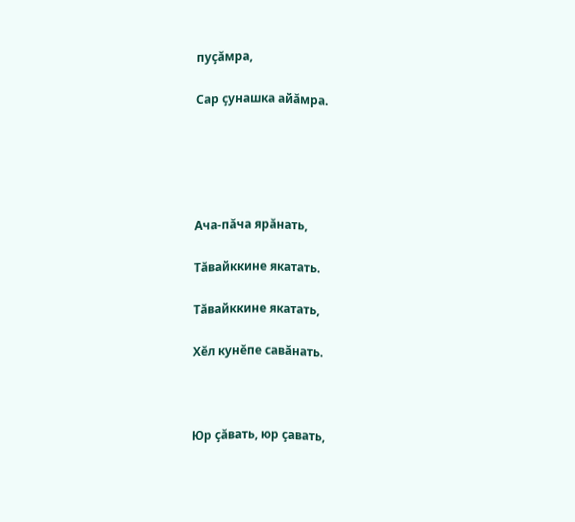пуҫăмра,

Сар ҫунашка айăмра.





Ача-пăча ярăнать,

Тăвайккине якатать.

Тăвайккине якатать,

Хĕл кунĕпе савăнать.



Юр ҫăвать, юр ҫавать,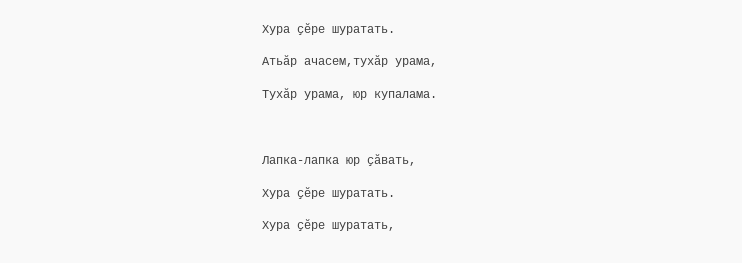Хура ҫĕре шуратать.

Атьăр ачасем,тухăр урама,

Тухăр урама, юр купалама.



Лапка-лапка юр ҫăвать,

Хура ҫĕре шуратать.

Хура ҫĕре шуратать,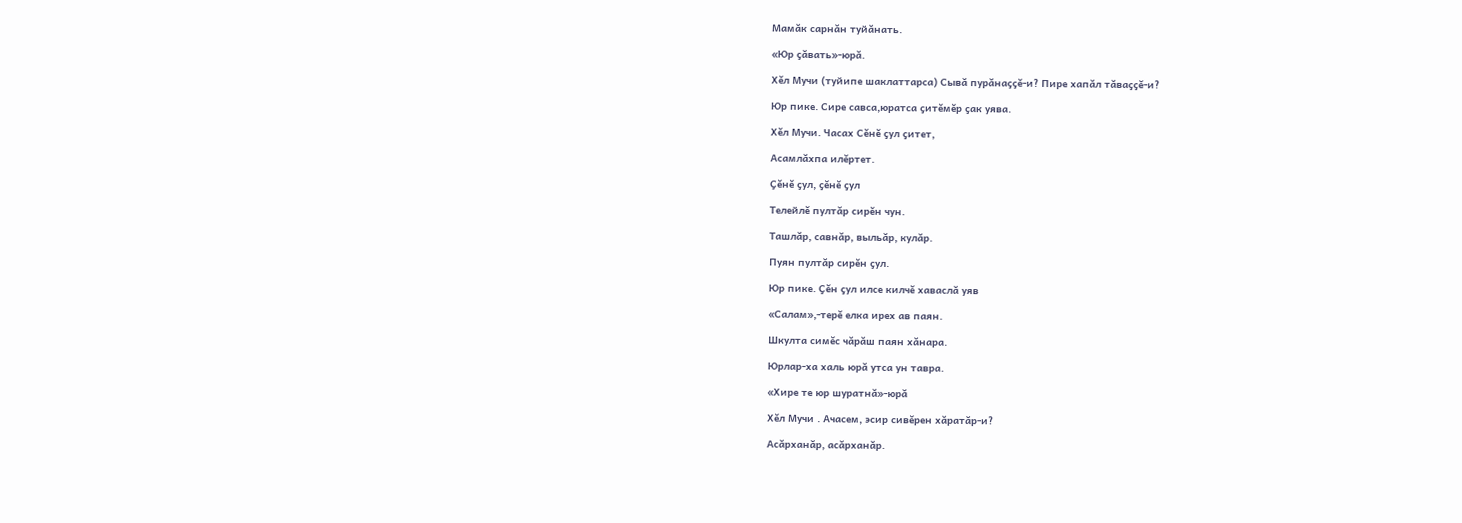Мамăк сарнăн туйăнать.

«Юр ҫăвать»-юрă.

Хĕл Мучи (туйипе шаклаттарса) Сывă пурăнаҫҫĕ-и? Пире хапăл тăваҫҫĕ-и?

Юр пике. Сире савса,юратса ҫитĕмĕр ҫак уява.

Хĕл Мучи. Часах Сĕнĕ ҫул ҫитет,

Асамлăхпа илĕртет.

Ҫĕнĕ ҫул, ҫĕнĕ ҫул

Телейлĕ пултăр сирĕн чун.

Ташлăр, савнăр, выльăр, кулăр.

Пуян пултăр сирĕн ҫул.

Юр пике. Ҫĕн ҫул илсе килчĕ хаваслă уяв

«Салам»,-терĕ елка ирех ав паян.

Шкулта симĕс чăрăш паян хăнара.

Юрлар-ха халь юрă утса ун тавра.

«Хире те юр шуратнă»-юрă

Хĕл Мучи . Ачасем, эсир сивĕрен хăратăр-и?

Асăрханăр, асăрханăр.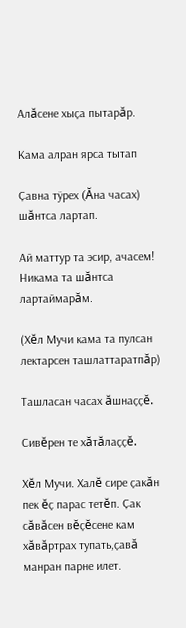Алăсене хыҫа пытарăр.

Кама алран ярса тытап

Ҫавна тӱрех (Ăна часах) шăнтса лартап.

Ай маттур та эсир, ачасем! Никама та шăнтса лартаймарăм.

(Хĕл Мучи кама та пулсан лектарсен ташлаттаратпăр)

Ташласан часах ăшнаҫҫĕ.

Сивĕрен те хăтăлаҫҫĕ.

Хĕл Мучи. Халĕ сире ҫакăн пек ĕҫ парас тетĕп. Ҫак сăвăсен вĕҫĕсене кам хăвăртрах тупать,ҫавă манран парне илет.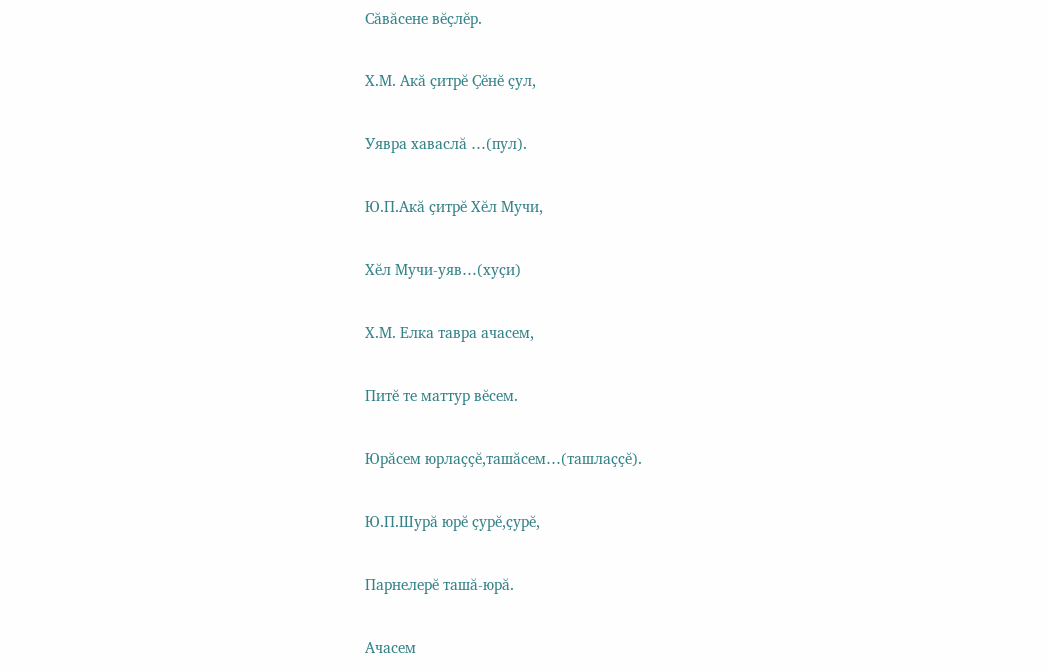Сăвăсене вĕҫлĕр.

Х.М. Акă ҫитрĕ Ҫĕнĕ ҫул,

Уявра хаваслă …(пул).

Ю.П.Акă ҫитрĕ Хĕл Мучи,

Хĕл Мучи-уяв…(хуҫи)

Х.М. Елка тавра ачасем,

Питĕ те маттур вĕсем.

Юрăсем юрлаҫҫĕ,ташăсем…(ташлаҫҫĕ).

Ю.П.Шурă юрĕ ҫурĕ,ҫурĕ,

Парнелерĕ ташă-юрă.

Ачасем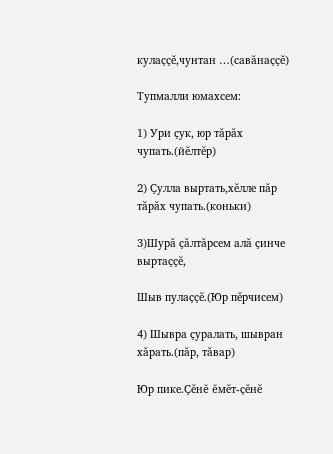кулаҫҫĕ,чунтан …(савăнаҫҫĕ)

Тупмалли юмахсем:

1) Ури ҫук, юр тăрăх чупать.(йĕлтĕр)

2) Ҫулла выртать,хĕлле пăр тăрăх чупать.(коньки)

3)Шурă ҫăлтăрсем алă ҫинче выртаҫҫĕ,

Шыв пулаҫҫĕ.(Юр пĕрчисем)

4) Шывра ҫуралать, шывран хăрать.(пăр, тăвар)

Юр пике.Ҫĕнĕ ĕмĕт-ҫĕнĕ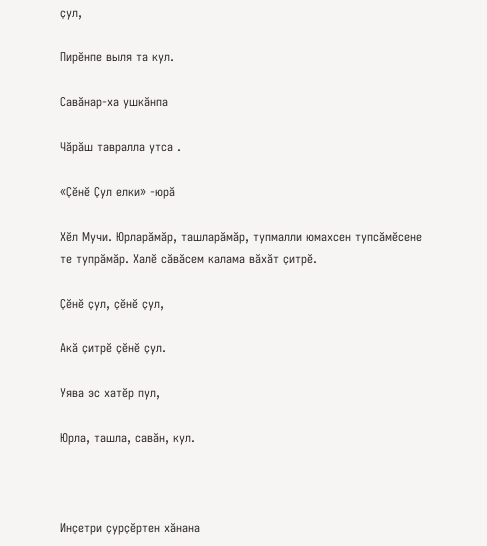ҫул,

Пирĕнпе выля та кул.

Савăнар-ха ушкăнпа

Чăрăш тавралла утса .

«Ҫĕнĕ Ҫул елки» -юрă

Хĕл Мучи. Юрларăмăр, ташларăмăр, тупмалли юмахсен тупсăмĕсене те тупрăмăр. Халĕ сăвăсем калама вăхăт ҫитрĕ.

Ҫĕнĕ ҫул, ҫĕнĕ ҫул,

Акă ҫитрĕ ҫĕнĕ ҫул.

Уява эс хатĕр пул,

Юрла, ташла, савăн, кул.



Инҫетри ҫурҫĕртен хăнана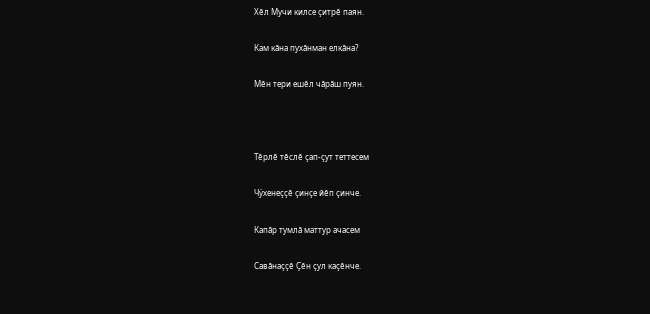Хĕл Мучи килсе ҫитрĕ паян.

Кам кăна пухăнман елкăна?

Мĕн тери ешĕл чăрăш пуян.



Тĕрлĕ тĕслĕ ҫап-ҫут теттесем

Чӱхенеҫҫĕ ҫинҫе йĕп ҫинче.

Капăр тумлă маттур ачасем

Савăнаҫҫĕ Ҫĕн ҫул каҫĕнче.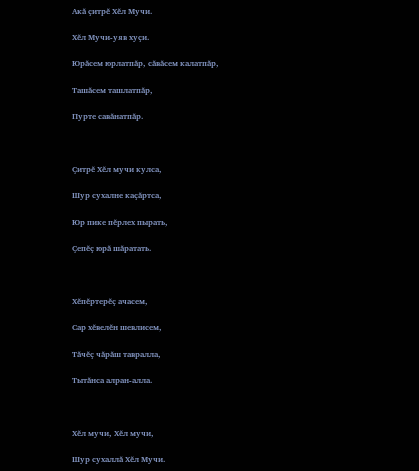Акă ҫитрĕ Хĕл Мучи.

Хĕл Мучи-уяв хуҫи.

Юрăсем юрлатпăр, сăвăсем калатпăр,

Ташăсем ташлатпăр,

Пурте савăнатпăр.



Ҫитрĕ Хĕл мучи кулса,

Шур сухалне каҫăртса,

Юр пике пĕрлех пырать,

Ҫепĕҫ юрă шăратать.



Хĕпĕртерĕҫ ачасем,

Сар хĕвелĕн шевлисем,

Тăчĕҫ чăрăш тавралла,

Тытăнса алран-алла.



Хĕл мучи, Хĕл мучи,

Шур сухаллă Хĕл Мучи.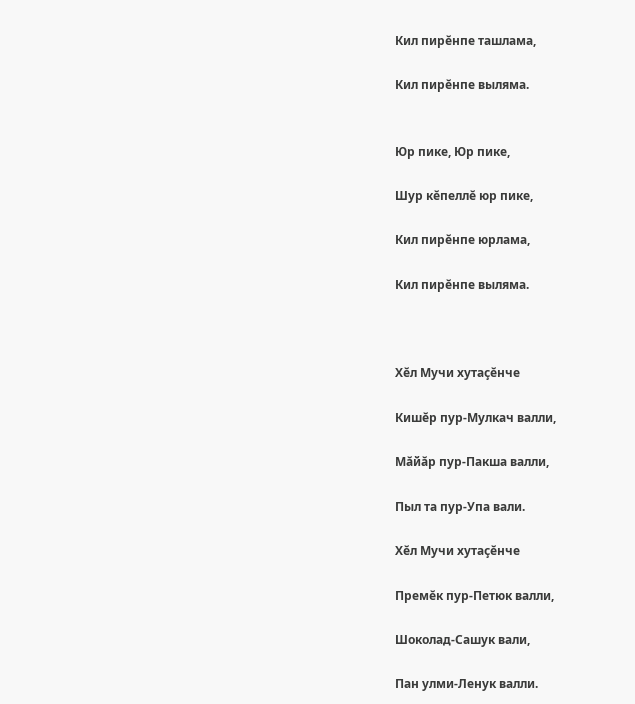Кил пирĕнпе ташлама,

Кил пирĕнпе выляма.


Юр пике, Юр пике,

Шур кĕпеллĕ юр пике,

Кил пирĕнпе юрлама,

Кил пирĕнпе выляма.



Хĕл Мучи хутаҫĕнче

Кишĕр пур-Мулкач валли,

Мăйăр пур-Пакша валли,

Пыл та пур-Упа вали.

Хĕл Мучи хутаҫĕнче

Премĕк пур-Петюк валли,

Шоколад-Сашук вали,

Пан улми-Ленук валли.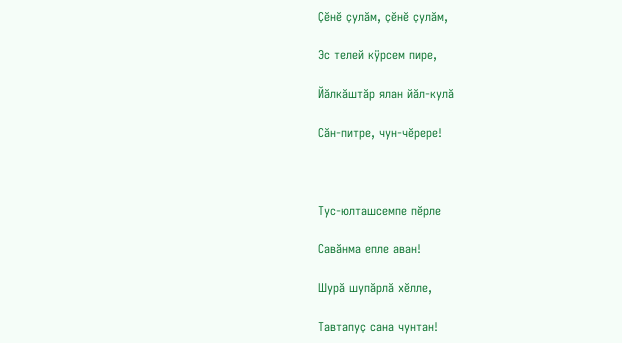Ҫĕнĕ ҫулăм, ҫĕнĕ ҫулăм,

Эс телей кӱрсем пире,

Йăлкăштăр ялан йăл-кулă

Сăн-питре, чун-чĕрере!



Тус-юлташсемпе пĕрле

Савăнма епле аван!

Шурă шупăрлă хĕлле,

Тавтапуҫ сана чунтан!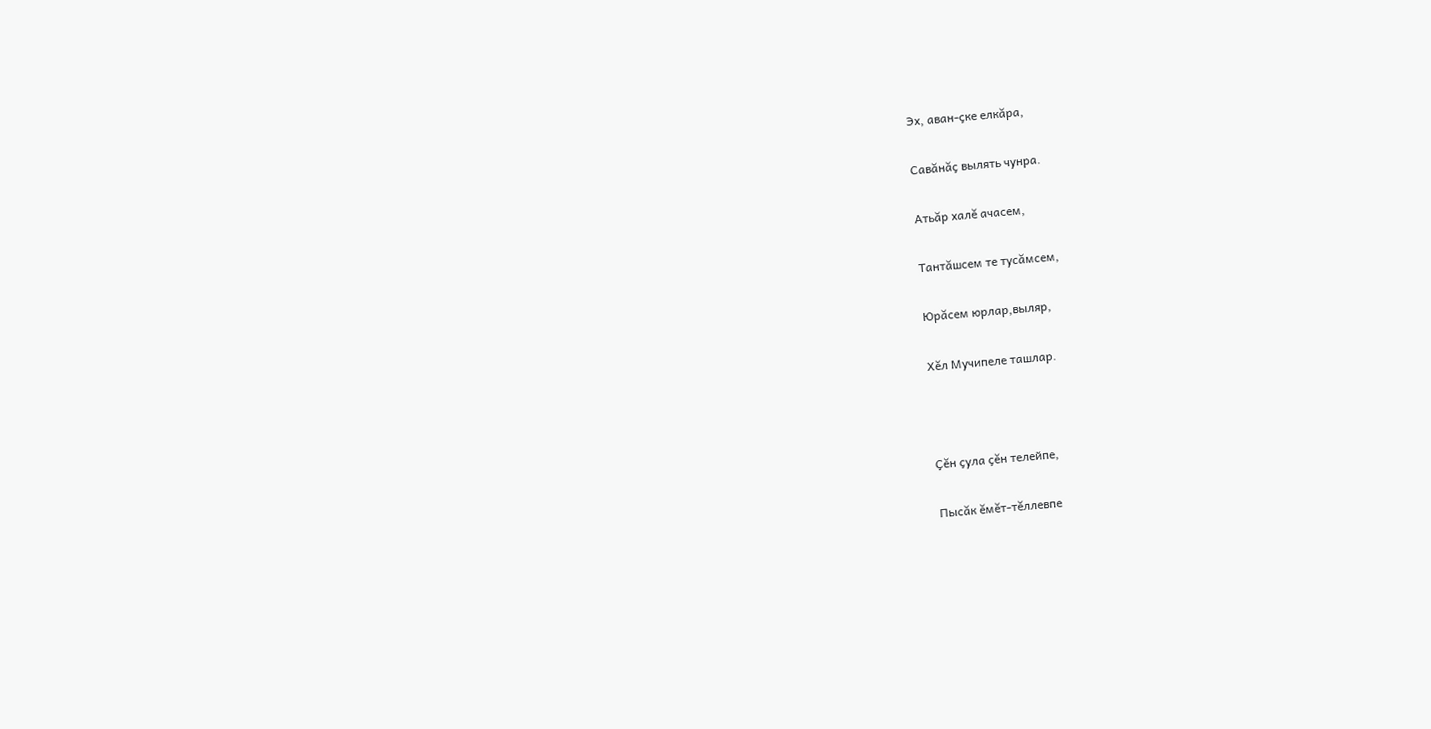Эх, аван-ҫке елкăра,

Савăнăҫ вылять чунра.

Атьăр халĕ ачасем,

Тантăшсем те тусăмсем,

Юрăсем юрлар,выляр,

Хĕл Мучипеле ташлар.



Ҫĕн ҫула ҫĕн телейпе,

Пысăк ĕмĕт-тĕллевпе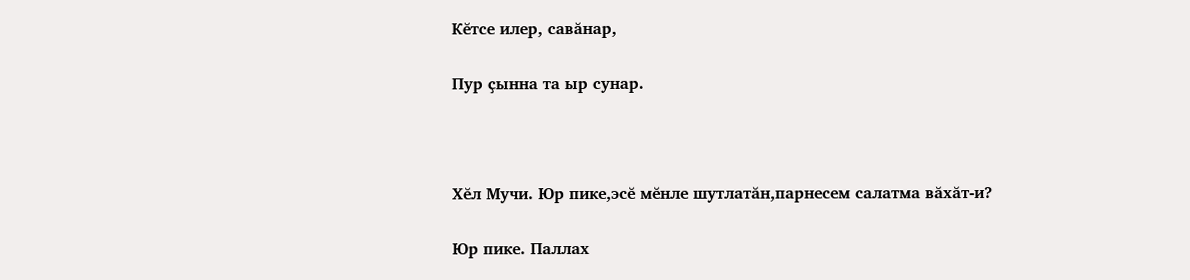Кĕтсе илер, савăнар,

Пур ҫынна та ыр сунар.



Хĕл Мучи. Юр пике,эсĕ мĕнле шутлатăн,парнесем салатма вăхăт-и?

Юр пике. Паллах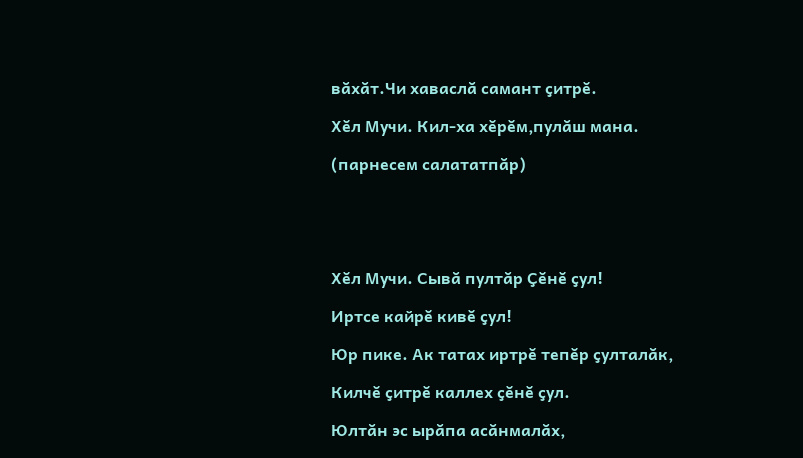вăхăт.Чи хаваслă самант ҫитрĕ.

Хĕл Мучи. Кил-ха хĕрĕм,пулăш мана.

(парнесем салататпăр)





Хĕл Мучи. Сывă пултăр Ҫĕнĕ ҫул!

Иртсе кайрĕ кивĕ ҫул!

Юр пике. Ак татах иртрĕ тепĕр ҫулталăк,

Килчĕ ҫитрĕ каллех ҫĕнĕ ҫул.

Юлтăн эс ырăпа асăнмалăх,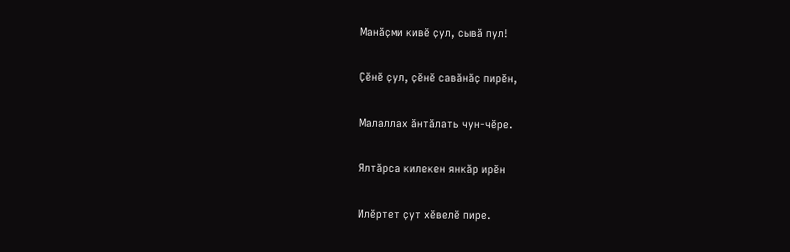Манăҫми кивĕ ҫул, сывă пул!

Ҫĕнĕ ҫул, ҫĕнĕ савăнăҫ пирĕн,

Малаллах ăнтăлать чун-чĕре.

Ялтăрса килекен янкăр ирĕн

Илĕртет ҫут хĕвелĕ пире.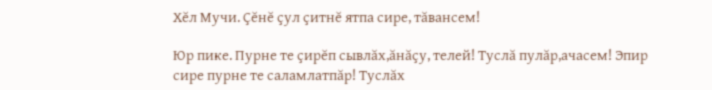Хĕл Мучи. Ҫĕнĕ ҫул ҫитнĕ ятпа сире, тăвансем!

Юр пике. Пурне те ҫирĕп сывлăх,ăнăҫу, телей! Туслă пулăр,ачасем! Эпир сире пурне те саламлатпăр! Туслăх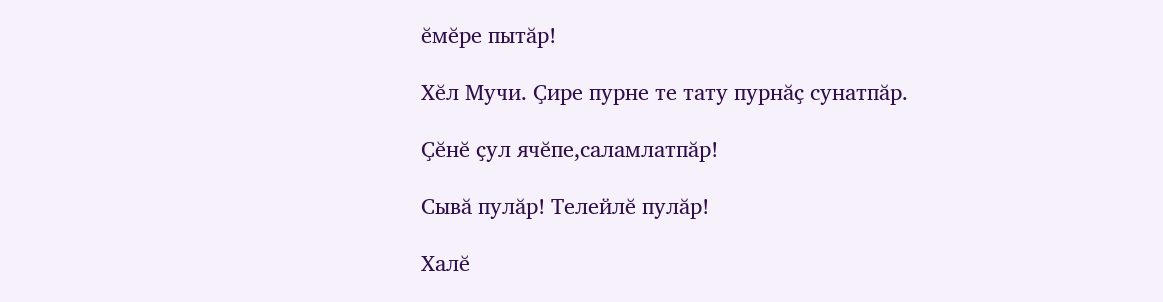ĕмĕре пытăр!

Хĕл Мучи. Ҫире пурне те тату пурнăҫ сунатпăр.

Ҫĕнĕ ҫул ячĕпе,саламлатпăр!

Сывă пулăр! Телейлĕ пулăр!

Халĕ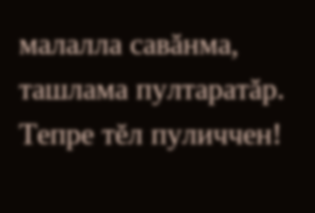малалла савăнма, ташлама пултаратăр. Тепре тĕл пуличчен!